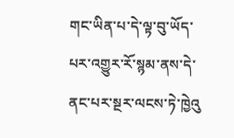གང་ཡིན་པ་དེ་ལྟ་བུ་ཡོད་པར་འགྱུར་རོ་སྙམ་ནས་དེ་ནང་པར་སྔར་ལངས་ཏེ་ཁྱེའུ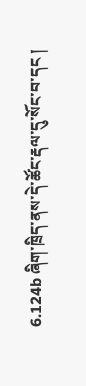6.124b ཞིག་ཁྲིད་ནས་དེ་ཚོང་རྡལ་དུ་སོང་བ་དང །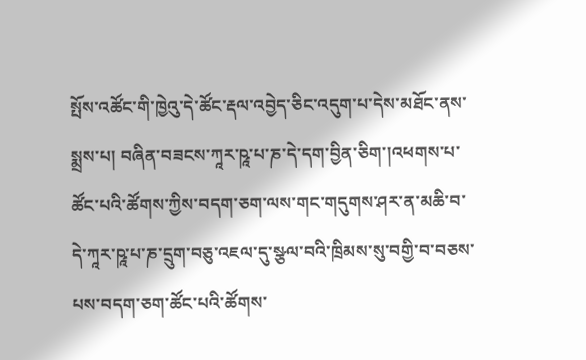སྤོས་འཚོང་གི་ཁྱེའུ་དེ་ཚོང་རྡལ་འབྱེད་ཅིང་འདུག་པ་དེས་མཐོང་ནས་སྨྲས་པ། བཞིན་བཟངས་ཀཱར་ཥཱ་པ་ཎ་དེ་དག་བྱིན་ཅིག་།འཕགས་པ་ཚོང་པའི་ཚོགས་ཀྱིས་བདག་ཅག་ལས་གང་གདུགས་ཤར་ན་མཆི་བ་དེ་ཀཱར་ཥཱ་པ་ཎ་དྲུག་བཅུ་འཇལ་དུ་སྩལ་བའི་ཁྲིམས་སུ་བགྱི་བ་བཅས་པས་བདག་ཅག་ཚོང་པའི་ཚོགས་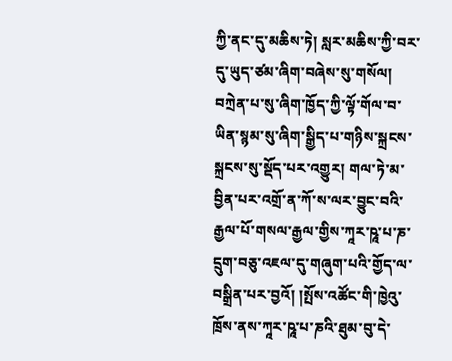ཀྱི་ནང་དུ་མཆིས་ཏེ། སླར་མཆིས་ཀྱི་བར་དུ་ཡུད་ཙམ་ཞིག་བཞེས་སུ་གསོལ། བཀྲེན་པ་སུ་ཞིག་ཁྱོད་ཀྱི་ལྟོ་གོལ་བ་ཡིན་སྙམ་སུ་ཞིག་སྒྱིད་པ་གཉིས་སྐྲངས་སྐྲངས་སུ་སྡོད་པར་འགྱུར། གལ་ཏེ་མ་བྱིན་པར་འགྲོ་ན་ཀོ་ས་ལར་བྱུང་བའི་རྒྱལ་པོ་གསལ་རྒྱལ་གྱིས་ཀཱར་ཥཱ་པ་ཎ་དྲུག་བཅུ་འཇལ་དུ་གཞུག་པའི་གྱོད་ལ་བསྒྲིན་པར་བྱའོ། །སྤོས་འཚོང་གི་ཁྱེའུ་ཁྲོས་ནས་ཀཱར་ཥཱ་པ་ཎའི་ཐུམ་བུ་དེ་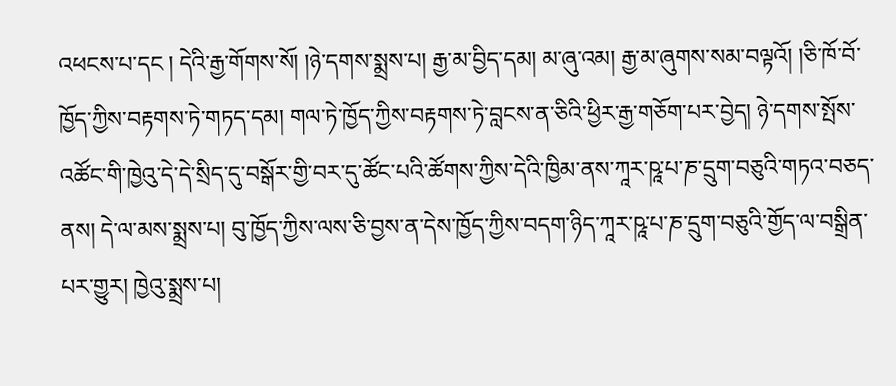འཕངས་པ་དང ། དེའི་རྒྱ་གོགས་སོ། །ཉེ་དགས་སྨྲས་པ། རྒྱ་མ་བྱིད་དམ། མ་ཞུ་འམ། རྒྱ་མ་ཞུགས་སམ་བལྟའོ། །ཅི་ཁོ་བོ་ཁྱོད་ཀྱིས་བརྟགས་ཏེ་གཏད་དམ། གལ་ཏེ་ཁྱོད་ཀྱིས་བརྟགས་ཏེ་བླངས་ན་ཅིའི་ཕྱིར་རྒྱ་གཅོག་པར་བྱེད། ཉེ་དགས་སྤོས་འཚོང་གི་ཁྱེའུ་དེ་དེ་སྲིད་དུ་བསྒོར་གྱི་བར་དུ་ཚོང་པའི་ཚོགས་ཀྱིས་དེའི་ཁྱིམ་ནས་ཀཱར་ཥཱ་པ་ཎ་དྲུག་བཅུའི་གཏའ་བཅད་ནས། དེ་ལ་མས་སྨྲས་པ། བུ་ཁྱོད་ཀྱིས་ལས་ཅི་བྱས་ན་དེས་ཁྱོད་ཀྱིས་བདག་ཉིད་ཀཱར་ཥཱ་པ་ཎ་དྲུག་བཅུའི་གྱོད་ལ་བསྒྲིན་པར་གྱུར། ཁྱེའུ་སྨྲས་པ།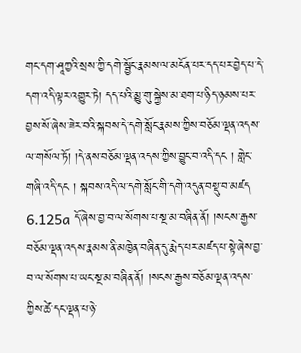གང་དག་ཤཱཀྱའི་སྲས་ཀྱི་དགེ་སྦྱོང་རྣམས་ལ་མངོན་པར་དད་པར་བྱེད་པ་དེ་དག་འདི་ལྟར་འགྱུར་ཏེ། དད་པའི་མྱུ་གུ་སྐྱེས་མ་ཐག་པ་ཉིད་ཉམས་པར་བྱས་སོ་ཞེས་ཟེར་བའི་སྐབས་དེ་དགེ་སློང་རྣམས་ཀྱིས་བཅོམ་ལྡན་འདས་ལ་གསོལ་ཏོ། །དེ་ནས་བཅོམ་ལྡན་འདས་ཀྱིས་བྱུང་བ་འདི་དང ། གླེང་གཞི་འདི་དང ། སྐབས་འདི་ལ་དགེ་སློང་གི་དགེ་འདུན་བསྡུ་བ་མཛད 6.125a དོ་ཞེས་བྱ་བ་ལ་སོགས་པ་སྔ་མ་བཞིན་ནོ། །སངས་རྒྱས་བཅོམ་ལྡན་འདས་རྣམས་ནི་མཁྱེན་བཞིན་དུ་རྨེད་པར་མཛད་པ་སྟེ་ཞེས་བྱ་བ་ལ་སོགས་པ་ཡང་སྔ་མ་བཞིན་ནོ། །སངས་རྒྱས་བཅོམ་ལྡན་འདས་ཀྱིས་ཚེ་དང་ལྡན་པ་ཉེ་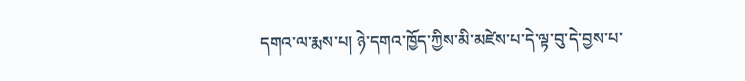དགའ་ལ་རྨས་པ། ཉེ་དགའ་ཁྱོད་ཀྱིས་མི་མཛེས་པ་དེ་ལྟ་བུ་དེ་བྱས་པ་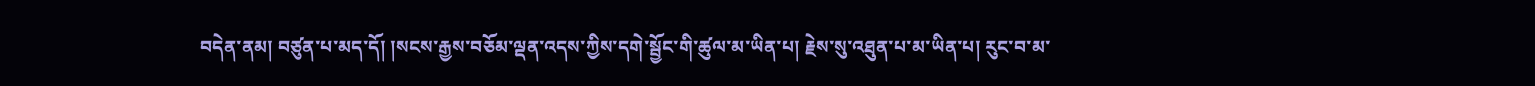བདེན་ནམ། བཙུན་པ་མད་དོ། །སངས་རྒྱས་བཅོམ་ལྡན་འདས་ཀྱིས་དགེ་སྦྱོང་གི་ཚུལ་མ་ཡིན་པ། རྗེས་སུ་འཐུན་པ་མ་ཡིན་པ། རུང་བ་མ་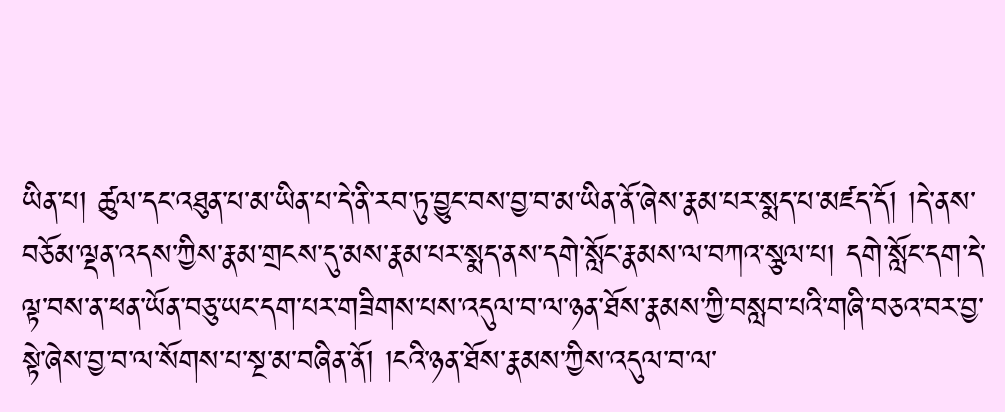ཡིན་པ། ཚུལ་དང་འཐུན་པ་མ་ཡིན་པ་དེ་ནི་རབ་ཏུ་བྱུང་བས་བྱ་བ་མ་ཡིན་ནོ་ཞེས་རྣམ་པར་སྨད་པ་མཛད་དོ། །དེ་ནས་བཅོམ་ལྡན་འདས་ཀྱིས་རྣམ་གྲངས་དུ་མས་རྣམ་པར་སྨད་ནས་དགེ་སློང་རྣམས་ལ་བཀའ་སྩལ་པ། དགེ་སློང་དག་དེ་ལྟ་བས་ན་ཕན་ཡོན་བཅུ་ཡང་དག་པར་གཟིགས་པས་འདུལ་བ་ལ་ཉན་ཐོས་རྣམས་ཀྱི་བསླབ་པའི་གཞི་བཅའ་བར་བྱ་སྟེ་ཞེས་བྱ་བ་ལ་སོགས་པ་སྔ་མ་བཞིན་ནོ། །ངའི་ཉན་ཐོས་རྣམས་ཀྱིས་འདུལ་བ་ལ་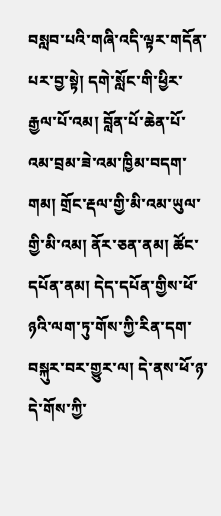བསླབ་པའི་གཞི་འདི་ལྟར་གདོན་པར་བྱ་སྟེ། དགེ་སློང་གི་ཕྱིར་རྒྱལ་པོ་འམ། བློན་པོ་ཆེན་པོ་འམ་བྲམ་ཟེ་འམ་ཁྱིམ་བདག་གམ། གྲོང་རྡལ་གྱི་མི་འམ་ཡུལ་གྱི་མི་འམ། ནོར་ཅན་ནམ། ཚོང་དཔོན་ནམ། དེད་དཔོན་གྱིས་ཕོ་ཉའི་ལག་ཏུ་གོས་ཀྱི་རིན་དག་བསྐུར་བར་གྱུར་ལ། དེ་ནས་ཕོ་ཉ་དེ་གོས་ཀྱི་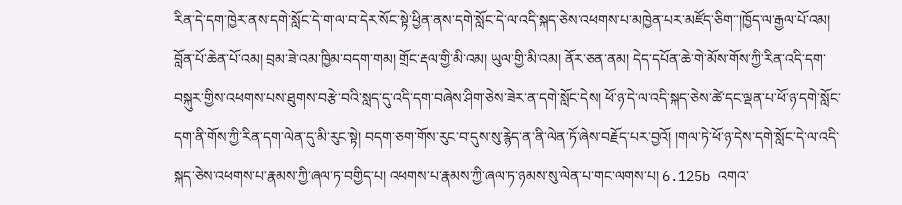རིན་དེ་དག་ཁྱེར་ནས་དགེ་སློང་དེ་ག་ལ་བ་དེར་སོང་སྟེ་ཕྱིན་ནས་དགེ་སློང་དེ་ལ་འདི་སྐད་ཅེས་འཕགས་པ་མཁྱེན་པར་མཛོད་ཅིག་་།ཁྱོད་ལ་རྒྱལ་པོ་འམ། བློན་པོ་ཆེན་པོ་འམ། བྲམ་ཟེ་འམ་ཁྱིམ་བདག་གམ། གྲོང་རྡལ་གྱི་མི་འམ། ཡུལ་གྱི་མི་འམ། ནོར་ཅན་ནམ། དེད་དཔོན་ཆེ་གེ་མོས་གོས་ཀྱི་རིན་འདི་དག་བསྐུར་གྱིས་འཕགས་པས་ཐུགས་བརྩེ་བའི་སླད་དུ་འདི་དག་བཞེས་ཤིག་ཅེས་ཟེར་ན་དགེ་སློང་དེས། ཕོ་ཉ་དེ་ལ་འདི་སྐད་ཅེས་ཚེ་དང་ལྡན་པ་ཕོ་ཉ་དགེ་སློང་དག་ནི་གོས་ཀྱི་རིན་དག་ལེན་དུ་མི་རུང་སྟེ། བདག་ཅག་གོས་རུང་བ་དུས་སུ་རྙེད་ན་ནི་ལེན་ཏོ་ཞེས་བརྗོད་པར་བྱའོ། །གལ་ཏེ་ཕོ་ཉ་དེས་དགེ་སློང་དེ་ལ་འདི་སྐད་ཅེས་འཕགས་པ་རྣམས་ཀྱི་ཞལ་ཏ་བགྱིད་པ། འཕགས་པ་རྣམས་ཀྱི་ཞལ་ཏ་ཉམས་སུ་ལེན་པ་གང་ལགས་པ། 6.125b འགའ་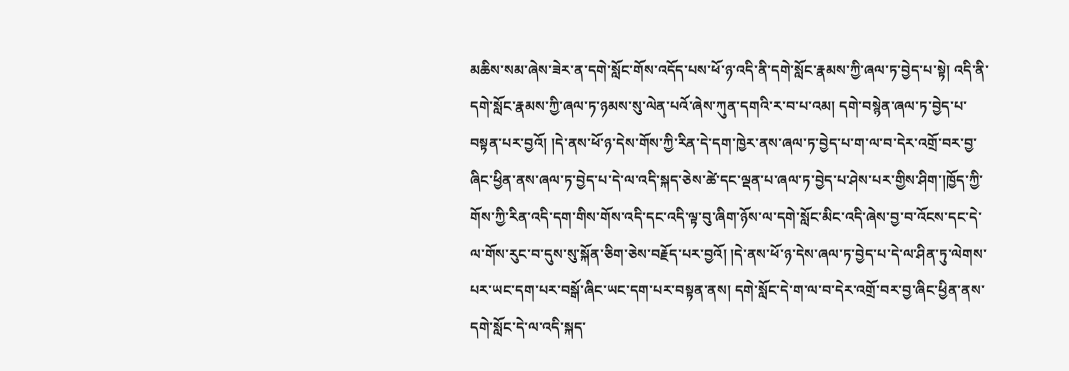མཆིས་སམ་ཞེས་ཟེར་ན་དགེ་སློང་གོས་འདོད་པས་ཕོ་ཉ་འདི་ནི་དགེ་སློང་རྣམས་ཀྱི་ཞལ་ཏ་བྱེད་པ་སྟེ། འདི་ནི་དགེ་སློང་རྣམས་ཀྱི་ཞལ་ཏ་ཉམས་སུ་ལེན་པའོ་ཞེས་ཀུན་དགའི་ར་བ་པ་འམ། དགེ་བསྙེན་ཞལ་ཏ་བྱེད་པ་བསྟན་པར་བྱའོ། །དེ་ནས་ཕོ་ཉ་དེས་གོས་ཀྱི་རིན་དེ་དག་ཁྱེར་ནས་ཞལ་ཏ་བྱེད་པ་ག་ལ་བ་དེར་འགྲོ་བར་བྱ་ཞིང་ཕྱིན་ནས་ཞལ་ཏ་བྱེད་པ་དེ་ལ་འདི་སྐད་ཅེས་ཚེ་དང་ལྡན་པ་ཞལ་ཏ་བྱེད་པ་ཤེས་པར་གྱིས་ཤིག་།ཁྱོད་ཀྱི་གོས་ཀྱི་རིན་འདི་དག་གིས་གོས་འདི་དང་འདི་ལྟ་བུ་ཞིག་ཉོས་ལ་དགེ་སློང་མིང་འདི་ཞེས་བྱ་བ་འོངས་དང་དེ་ལ་གོས་རུང་བ་དུས་སུ་སྐོན་ཅིག་ཅེས་བརྗོད་པར་བྱའོ། །དེ་ནས་ཕོ་ཉ་དེས་ཞལ་ཏ་བྱེད་པ་དེ་ལ་ཤིན་ཏུ་ལེགས་པར་ཡང་དག་པར་བསྒོ་ཞིང་ཡང་དག་པར་བསྟན་ནས། དགེ་སློང་དེ་ག་ལ་བ་དེར་འགྲོ་བར་བྱ་ཞིང་ཕྱིན་ནས་དགེ་སློང་དེ་ལ་འདི་སྐད་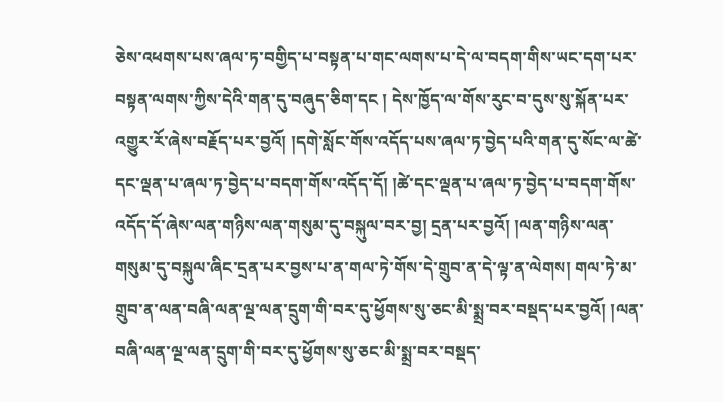ཅེས་འཕགས་པས་ཞལ་ཏ་བགྱིད་པ་བསྟན་པ་གང་ལགས་པ་དེ་ལ་བདག་གིས་ཡང་དག་པར་བསྟན་ལགས་ཀྱིས་དེའི་གན་དུ་བཞུད་ཅིག་དང ། དེས་ཁྱོད་ལ་གོས་རུང་བ་དུས་སུ་སྐོན་པར་འགྱུར་རོ་ཞེས་བརྗོད་པར་བྱའོ། །དགེ་སློང་གོས་འདོད་པས་ཞལ་ཏ་བྱེད་པའི་གན་དུ་སོང་ལ་ཚེ་དང་ལྡན་པ་ཞལ་ཏ་བྱེད་པ་བདག་གོས་འདོད་དོ། །ཚེ་དང་ལྡན་པ་ཞལ་ཏ་བྱེད་པ་བདག་གོས་འདོད་དོ་ཞེས་ལན་གཉིས་ལན་གསུམ་དུ་བསྐུལ་བར་བྱ། དྲན་པར་བྱའོ། །ལན་གཉིས་ལན་གསུམ་དུ་བསྐུལ་ཞིང་དྲན་པར་བྱས་པ་ན་གལ་ཏེ་གོས་དེ་གྲུབ་ན་དེ་ལྟ་ན་ལེགས། གལ་ཏེ་མ་གྲུབ་ན་ལན་བཞི་ལན་ལྔ་ལན་དྲུག་གི་བར་དུ་ཕྱོགས་སུ་ཅང་མི་སྨྲ་བར་བསྡད་པར་བྱའོ། །ལན་བཞི་ལན་ལྔ་ལན་དྲུག་གི་བར་དུ་ཕྱོགས་སུ་ཅང་མི་སྨྲ་བར་བསྡད་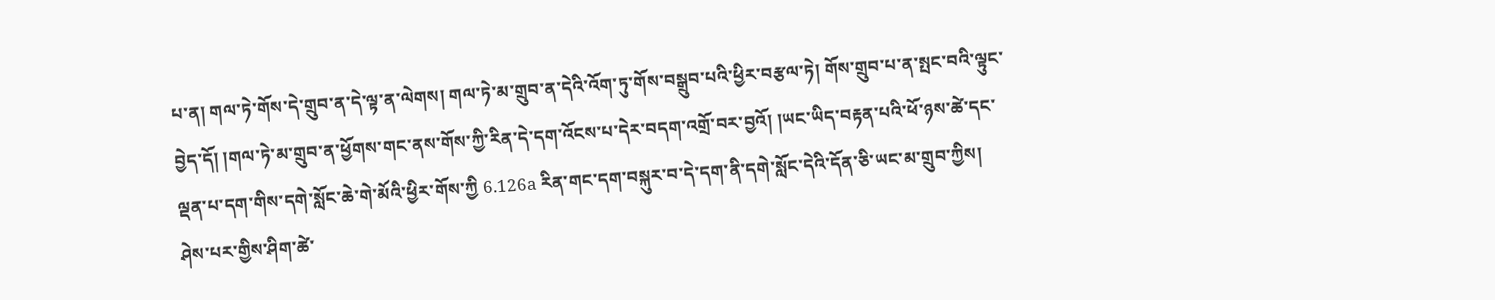པ་ན། གལ་ཏེ་གོས་དེ་གྲུབ་ན་དེ་ལྟ་ན་ལེགས། གལ་ཏེ་མ་གྲུབ་ན་དེའི་འོག་ཏུ་གོས་བསྒྲུབ་པའི་ཕྱིར་བརྩལ་ཏེ། གོས་གྲུབ་པ་ན་སྤང་བའི་ལྟུང་བྱེད་དོ། །གལ་ཏེ་མ་གྲུབ་ན་ཕྱོགས་གང་ནས་གོས་ཀྱི་རིན་དེ་དག་འོངས་པ་དེར་བདག་འགྲོ་བར་བྱའོ། །ཡང་ཡིད་བརྟན་པའི་ཕོ་ཉས་ཚེ་དང་ལྡན་པ་དག་གིས་དགེ་སློང་ཆེ་གེ་མོའི་ཕྱིར་གོས་ཀྱི 6.126a རིན་གང་དག་བསྐུར་བ་དེ་དག་ནི་དགེ་སློང་དེའི་དོན་ཅི་ཡང་མ་གྲུབ་ཀྱིས། ཤེས་པར་གྱིས་ཤིག་ཚེ་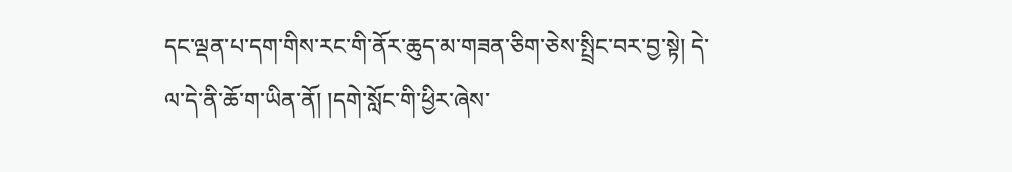དང་ལྡན་པ་དག་གིས་རང་གི་ནོར་ཆུད་མ་གཟན་ཅིག་ཅེས་སྤྲིང་བར་བྱ་སྟེ། དེ་ལ་དེ་ནི་ཆོ་ག་ཡིན་ནོ། །དགེ་སློང་གི་ཕྱིར་ཞེས་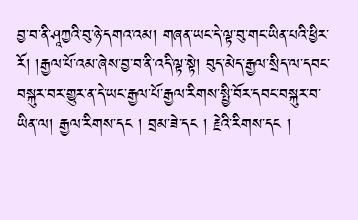བྱ་བ་ནི་ཤཱཀྱའི་བུ་ཉེ་དགའ་འམ། གཞན་ཡང་དེ་ལྟ་བུ་གང་ཡིན་པའི་ཕྱིར་རོ། །རྒྱལ་པོ་འམ་ཞེས་བྱ་བ་ནི་འདི་ལྟ་སྟེ། བུད་མེད་རྒྱལ་སྲིད་ལ་དབང་བསྐུར་བར་གྱུར་ན་དེ་ཡང་རྒྱལ་པོ་རྒྱལ་རིགས་སྤྱི་བོར་དབང་བསྐུར་བ་ཡིན་ལ། རྒྱལ་རིགས་དང ། བྲམ་ཟེ་དང ། རྗེའི་རིགས་དང །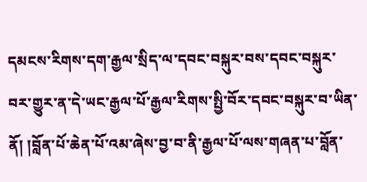དམངས་རིགས་དག་རྒྱལ་སྲིད་ལ་དབང་བསྐུར་བས་དབང་བསྐུར་བར་གྱུར་ན་དེ་ཡང་རྒྱལ་པོ་རྒྱལ་རིགས་སྤྱི་བོར་དབང་བསྐུར་བ་ཡིན་ནོ། །བློན་པོ་ཆེན་པོ་འམ་ཞེས་བྱ་བ་ནི་རྒྱལ་པོ་ལས་གཞན་པ་བློན་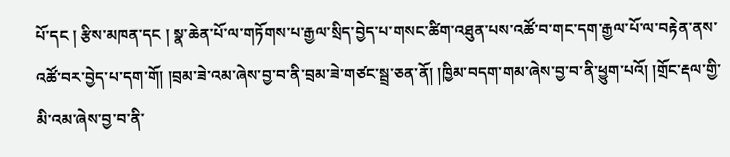པོ་དང ། རྩིས་མཁན་དང ། སྣ་ཆེན་པོ་ལ་གཏོགས་པ་རྒྱལ་སྲིད་བྱེད་པ་གསང་ཚིག་འཐུན་པས་འཚོ་བ་གང་དག་རྒྱལ་པོ་ལ་བརྟེན་ནས་འཚོ་བར་བྱེད་པ་དག་གོ། །བྲམ་ཟེ་འམ་ཞེས་བྱ་བ་ནི་བྲམ་ཟེ་གཙང་སྦྲ་ཅན་ནོ། །ཁྱིམ་བདག་གམ་ཞེས་བྱ་བ་ནི་ཕྱུག་པའོ། །གྲོང་རྡལ་གྱི་མི་འམ་ཞེས་བྱ་བ་ནི་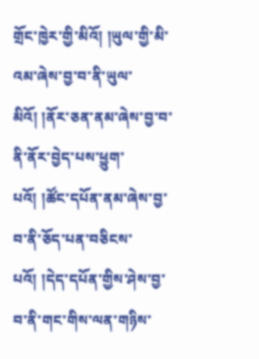གྲོང་ཁྱེར་གྱི་མིའོ། །ཡུལ་གྱི་མི་འམ་ཞེས་བྱ་བ་ནི་ཡུལ་མིའོ། །ནོར་ཅན་ནམ་ཞེས་བྱ་བ་ནི་ནོར་བྱེད་པས་ཕྱུག་པའོ། །ཚོང་དཔོན་ནམ་ཞེས་བྱ་བ་ནི་ཅོད་པན་བཅིངས་པའོ། །དེད་དཔོན་གྱིས་ཤེས་བྱ་བ་ནི་གང་གིས་ལན་གཉིས་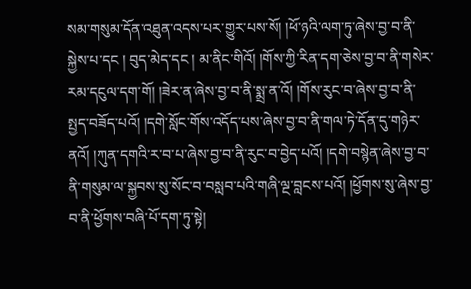སམ་གསུམ་དོན་འཐུན་འདས་པར་གྱུར་པས་སོ། །ཕོ་ཉའི་ལག་ཏུ་ཞེས་བྱ་བ་ནི་སྐྱེས་པ་དང ། བུད་མེད་དང ། མ་ནིང་གིའོ། །གོས་ཀྱི་རིན་དག་ཅེས་བྱ་བ་ནི་གསེར་རམ་དངུལ་དག་གོ། །ཟེར་ན་ཞེས་བྱ་བ་ནི་སྨྲ་ན་འོ། །གོས་རུང་བ་ཞེས་བྱ་བ་ནི་སྤྱད་བཟོད་པའོ། །དགེ་སློང་གོས་འདོད་པས་ཞེས་བྱ་བ་ནི་གལ་ཏེ་དོན་དུ་གཉེར་ནའོ། །ཀུན་དགའི་ར་བ་པ་ཞེས་བྱ་བ་ནི་རུང་བ་བྱེད་པའོ། །དགེ་བསྙེན་ཞེས་བྱ་བ་ནི་གསུམ་ལ་སྐྱབས་སུ་སོང་བ་བསླབ་པའི་གཞི་ལྔ་བླངས་པའོ། །ཕྱོགས་སུ་ཞེས་བྱ་བ་ནི་ཕྱོགས་བཞི་པོ་དག་ཏུ་སྟེ།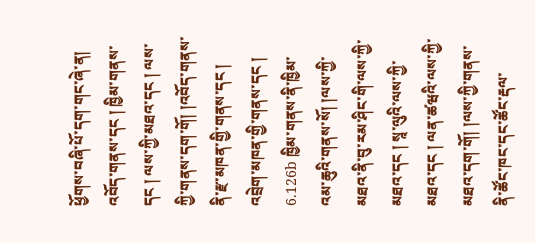ཕྱོགས་བཞི་པོ་དག་གང་ཞེ་ན། འབོད་གནས་དང ། ཁྱིམ་གནས་དང ། ལས་ཀྱི་མཐའ་དང ། ལས་ཀྱི་གནས་དག་གོ། །འབོད་གནས་ནི་རྫ་མཁན་གྱི་གནས་དང ། འབྲེག་མཁན་གྱི་གནས་དང ། 6.126b ཁྱིམ་གནས་ནི་ཁྱིམ་འམ་ཆུའི་གནས་སོ། །ལས་ཀྱི་མཐའ་ནི་བུ་རམ་ཤིང་གི་ལས་ཀྱི་མཐའ་དང ། སཱ་ལུའི་ལས་ཀྱི་མཐའ་དང ། ལན་ཚཝའི་ལས་ཀྱི་མཐའ་དག་གོ། །ལས་ཀྱི་གནས་ནི་ཚོང་ཁང་དང་ཚོང་རྡལ་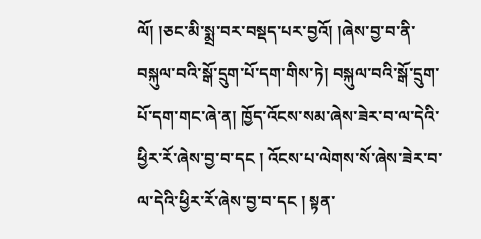ལོ། །ཅང་མི་སྨྲ་བར་བསྡད་པར་བྱའོ། །ཞེས་བྱ་བ་ནི་བསྐུལ་བའི་སྒོ་དྲུག་པོ་དག་གིས་ཏེ། བསྐུལ་བའི་སྒོ་དྲུག་པོ་དག་གང་ཞེ་ན། ཁྱོད་འོངས་སམ་ཞེས་ཟེར་བ་ལ་དེའི་ཕྱིར་རོ་ཞེས་བྱ་བ་དང ། འོངས་པ་ལེགས་སོ་ཞེས་ཟེར་བ་ལ་དེའི་ཕྱིར་རོ་ཞེས་བྱ་བ་དང ། སྟན་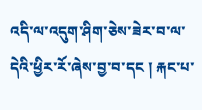འདི་ལ་འདུག་ཤིག་ཅེས་ཟེར་བ་ལ་དེའི་ཕྱིར་རོ་ཞེས་བྱ་བ་དང ། རྐང་པ་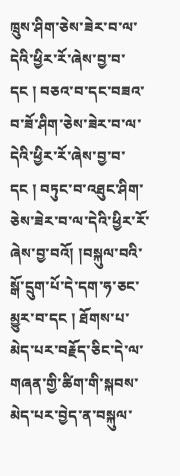ཁྲུས་ཤིག་ཅེས་ཟེར་བ་ལ་དེའི་ཕྱིར་རོ་ཞེས་བྱ་བ་དང ། བཅའ་བ་དང་བཟའ་བ་ཟོ་ཤིག་ཅེས་ཟེར་བ་ལ་དེའི་ཕྱིར་རོ་ཞེས་བྱ་བ་དང ། བཏུང་བ་འཐུང་ཤིག་ཅེས་ཟེར་བ་ལ་དེའི་ཕྱིར་རོ་ཞེས་བྱ་བའོ། །བསྐུལ་བའི་སྒོ་དྲུག་པོ་དེ་དག་ཧ་ཅང་མྱུར་བ་དང ། ཐོགས་པ་མེད་པར་བརྗོད་ཅིང་དེ་ལ་གཞན་གྱི་ཚིག་གི་སྐབས་མེད་པར་བྱེད་ན་བསྐུལ་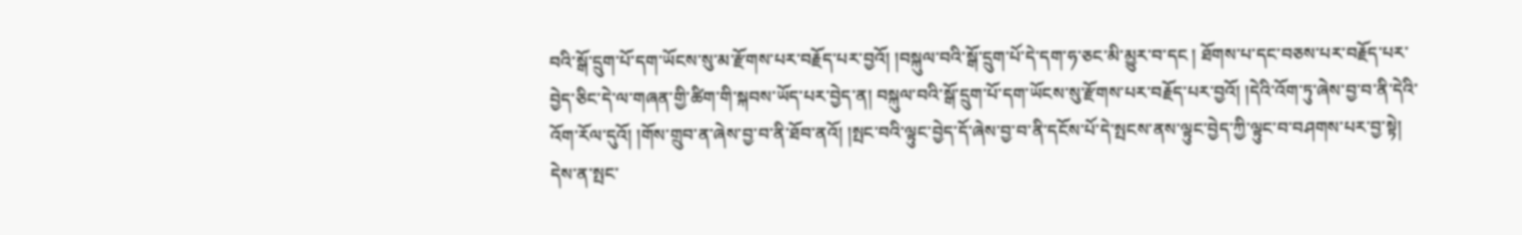བའི་སྒོ་དྲུག་པོ་དག་ཡོངས་སུ་མ་རྫོགས་པར་བརྗོད་པར་བྱའོ། །བསྐུལ་བའི་སྒོ་དྲུག་པོ་དེ་དག་ཧ་ཅང་མི་མྱུར་བ་དང ། ཐོགས་པ་དང་བཅས་པར་བརྗོད་པར་བྱེད་ཅིང་དེ་ལ་གཞན་གྱི་ཚིག་གི་སྐབས་ཡོད་པར་བྱེད་ན། བསྐུལ་བའི་སྒོ་དྲུག་པོ་དག་ཡོངས་སུ་རྫོགས་པར་བརྗོད་པར་བྱའོ། །དེའི་འོག་ཏུ་ཞེས་བྱ་བ་ནི་དེའི་འོག་རོལ་དུའོ། །གོས་གྲུབ་ན་ཞེས་བྱ་བ་ནི་ཐོབ་ནའོ། །སྤང་བའི་ལྟུང་བྱེད་དོ་ཞེས་བྱ་བ་ནི་དངོས་པོ་དེ་སྤངས་ནས་ལྟུང་བྱེད་ཀྱི་ལྟུང་བ་བཤགས་པར་བྱ་སྟེ། དེས་ན་སྤང་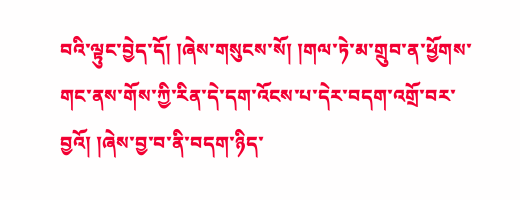བའི་ལྟུང་བྱེད་དོ། །ཞེས་གསུངས་སོ། །གལ་ཏེ་མ་གྲུབ་ན་ཕྱོགས་གང་ནས་གོས་ཀྱི་རིན་དེ་དག་འོངས་པ་དེར་བདག་འགྲོ་བར་བྱའོ། །ཞེས་བྱ་བ་ནི་བདག་ཉིད་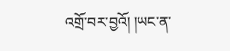འགྲོ་བར་བྱའོ། །ཡང་ན་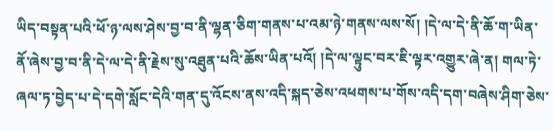ཡིད་བསྟན་པའི་ཕོ་ཉ་ལས་ཤེས་བྱ་བ་ནི་ལྷན་ཅིག་གནས་པ་འམ་ཉེ་གནས་ལས་སོ། །དེ་ལ་དེ་ནི་ཆོ་ག་ཡིན་ནོ་ཞེས་བྱ་བ་ནི་དེ་ལ་དེ་ནི་རྗེས་སུ་འཐུན་པའི་ཆོས་ཡིན་པའོ། །དེ་ལ་ལྟུང་བར་ཇི་ལྟར་འགྱུར་ཞེ་ན། གལ་ཏེ་ཞལ་ཏ་བྱེད་པ་དེ་དགེ་སློང་དེའི་གན་དུ་འོངས་ནས་འདི་སྐད་ཅེས་འཕགས་པ་གོས་འདི་དག་བཞེས་ཤིག་ཅེས་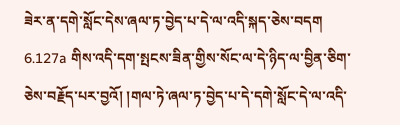ཟེར་ན་དགེ་སློང་དེས་ཞལ་ཏ་བྱེད་པ་དེ་ལ་འདི་སྐད་ཅེས་བདག 6.127a གིས་འདི་དག་སྤངས་ཟིན་གྱིས་སོང་ལ་དེ་ཉིད་ལ་བྱིན་ཅིག་ཅེས་བརྗོད་པར་བྱའོ། །གལ་ཏེ་ཞལ་ཏ་བྱེད་པ་དེ་དགེ་སློང་དེ་ལ་འདི་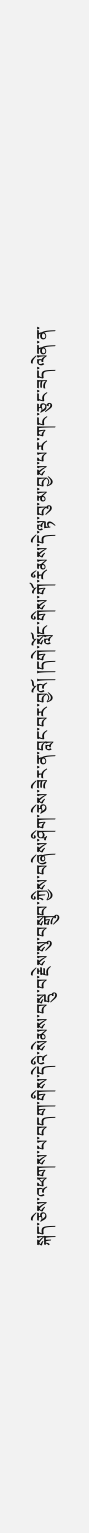སྐད་ཅེས་འཕགས་པ་བདག་གིས་དེའི་སེམས་བསྡུ་བ་རྗེས་སུ་བསྒྲུབ་ཀྱིས་བཞེས་ཤིག་ཅེས་ཟེར་ན་བླང་བར་བྱའོ། །དགེ་སློང་གིས་གོ་རིམས་དེ་ལྟ་བུ་མ་བྱས་པར་གང་ཅུང་ཟད་ལེན་ན་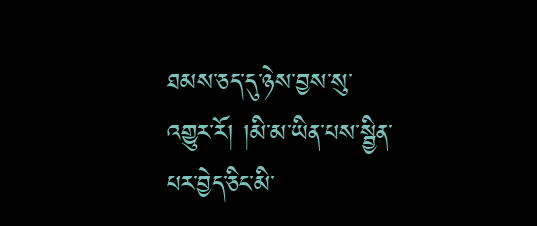ཐམས་ཅད་དུ་ཉེས་བྱས་སུ་འགྱུར་རོ། །མི་མ་ཡིན་པས་སྦྱིན་པར་བྱེད་ཅིང་མི་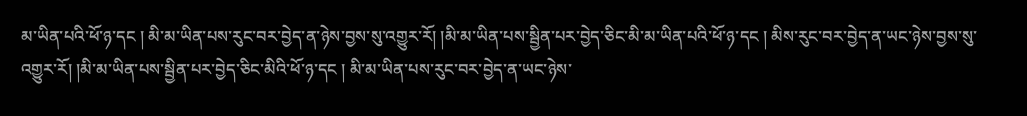མ་ཡིན་པའི་ཕོ་ཉ་དང ། མི་མ་ཡིན་པས་རུང་བར་བྱེད་ན་ཉེས་བྱས་སུ་འགྱུར་རོ། །མི་མ་ཡིན་པས་སྦྱིན་པར་བྱེད་ཅིང་མི་མ་ཡིན་པའི་ཕོ་ཉ་དང ། མིས་རུང་བར་བྱེད་ན་ཡང་ཉེས་བྱས་སུ་འགྱུར་རོ། །མི་མ་ཡིན་པས་སྦྱིན་པར་བྱེད་ཅིང་མིའི་ཕོ་ཉ་དང ། མི་མ་ཡིན་པས་རུང་བར་བྱེད་ན་ཡང་ཉེས་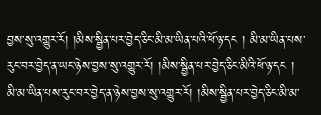བྱས་སུ་འགྱུར་རོ། །མིས་སྦྱིན་པར་བྱེད་ཅིང་མི་མ་ཡིན་པའི་ཕོ་ཉ་དང ། མི་མ་ཡིན་པས་རུང་བར་བྱེད་ན་ཡང་ཉེས་བྱས་སུ་འགྱུར་རོ། །མིས་སྦྱིན་པར་བྱེད་ཅིང་མིའི་ཕོ་ཉ་དང ། མི་མ་ཡིན་པས་རུང་བར་བྱེད་ན་ཉེས་བྱས་སུ་འགྱུར་རོ། །མིས་སྦྱིན་པར་བྱེད་ཅིང་མི་མ་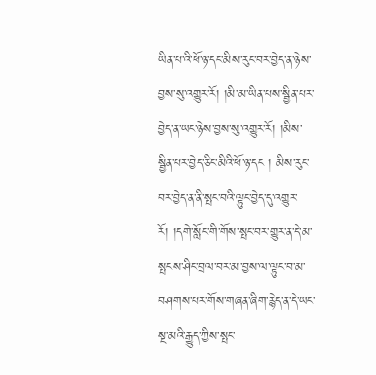ཡིན་པ་འི་ཕོ་ཉ་དང་མིས་རུང་བར་བྱེད་ན་ཉེས་བྱས་སུ་འགྱུར་རོ། །མི་མ་ཡིན་པས་སྦྱིན་པར་བྱེད་ན་ཡང་ཉེས་བྱས་སུ་འགྱུར་རོ། །མིས་སྦྱིན་པར་བྱེད་ཅིང་མིའི་ཕོ་ཉ་དང ། མིས་རུང་བར་བྱེད་ན་ནི་སྤང་བའི་ལྟུང་བྱེད་དུ་འགྱུར་རོ། །དགེ་སློང་གི་གོས་སྤང་བར་གྱུར་ན་དེ་མ་སྤངས་ཤིང་བྲལ་བར་མ་བྱས་ལ་ལྟུང་བ་མ་བཤགས་པར་གོས་གཞན་ཞིག་རྙེད་ན་དེ་ཡང་སྔ་མའི་རྒྱུད་ཀྱིས་སྤང་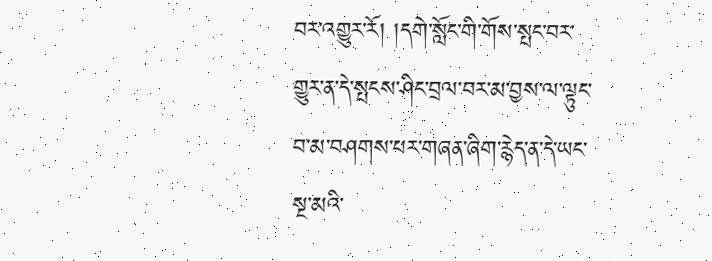བར་འགྱུར་རོ། །དགེ་སློང་གི་གོས་སྤང་བར་གྱུར་ན་དེ་སྤངས་ཤིང་བྲལ་བར་མ་བྱས་ལ་ལྟུང་བ་མ་བཤགས་པར་གཞན་ཞིག་རྙེད་ན་དེ་ཡང་སྔ་མའི་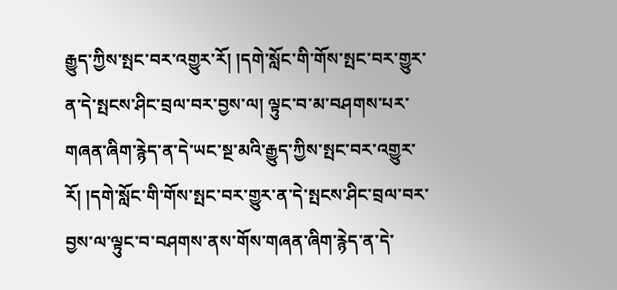རྒྱུད་ཀྱིས་སྤང་བར་འགྱུར་རོ། །དགེ་སློང་གི་གོས་སྤང་བར་གྱུར་ན་དེ་སྤངས་ཤིང་བྲལ་བར་བྱས་ལ། ལྟུང་བ་མ་བཤགས་པར་གཞན་ཞིག་རྙེད་ན་དེ་ཡང་སྔ་མའི་རྒྱུད་ཀྱིས་སྤང་བར་འགྱུར་རོ། །དགེ་སློང་གི་གོས་སྤང་བར་གྱུར་ན་དེ་སྤངས་ཤིང་བྲལ་བར་བྱས་ལ་ལྟུང་བ་བཤགས་ནས་གོས་གཞན་ཞིག་རྙེད་ན་དེ་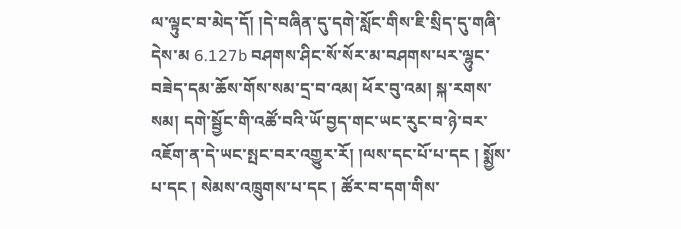ལ་ལྟུང་བ་མེད་དོ། །དེ་བཞིན་དུ་དགེ་སློང་གིས་ཇི་སྲིད་དུ་གཞི་དེས་མ 6.127b བཤགས་ཤིང་སོ་སོར་མ་བཤགས་པར་ལྷུང་བཟེད་དམ་ཆོས་གོས་སམ་དྲ་བ་འམ། ཕོར་བུ་འམ། སྐ་རགས་སམ། དགེ་སྦྱོང་གི་འཚོ་བའི་ཡོ་བྱད་གང་ཡང་རུང་བ་ཉེ་བར་འཇོག་ན་དེ་ཡང་སྤང་བར་འགྱུར་རོ། །ལས་དང་པོ་པ་དང ། སྨྱོས་པ་དང ། སེམས་འཁྲུགས་པ་དང ། ཚོར་བ་དག་གིས་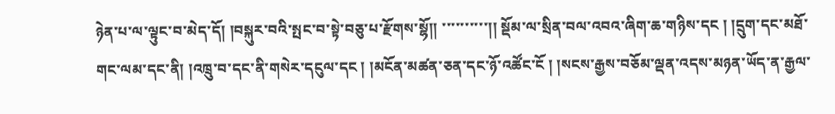ཉེན་པ་ལ་ལྟུང་བ་མེད་དོ། །བསྐུར་བའི་སྤང་བ་སྟེ་བཅུ་པ་རྫོགས་སྷོ།། ་་་་་་་་་་།། སྡོམ་ལ་སྲིན་བལ་འབའ་ཞིག་ཆ་གཉིས་དང ། །དྲུག་དང་མཐོ་གང་ལམ་དང་ནི། །འཁྲུ་བ་དང་ནི་གསེར་དངུལ་དང ། །མངོན་མཚན་ཅན་དང་ཉོ་འཚོང་ངོ ། །སངས་རྒྱས་བཅོམ་ལྡན་འདས་མཉན་ཡོད་ན་རྒྱལ་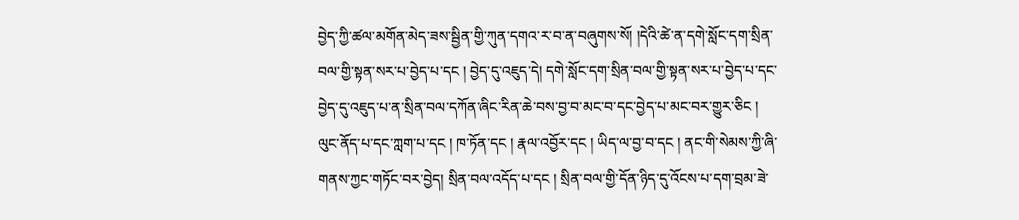བྱེད་ཀྱི་ཚལ་མགོན་མེད་ཟས་སྦྱིན་གྱི་ཀུན་དགའ་ར་བ་ན་བཞུགས་སོ། །དེའི་ཚེ་ན་དགེ་སློང་དག་སྲིན་བལ་གྱི་སྟན་སར་པ་བྱེད་པ་དང ། བྱེད་དུ་འཇུད་དེ། དགེ་སློང་དག་སྲིན་བལ་གྱི་སྟན་སར་པ་བྱེད་པ་དང་བྱེད་དུ་འཇུད་པ་ན་སྲིན་བལ་དཀོན་ཞིང་རིན་ཆེ་བས་བྱ་བ་མང་བ་དང་བྱེད་པ་མང་བར་གྱུར་ཅིང ། ལུང་ནོད་པ་དང་ཀླག་པ་དང ། ཁ་ཏོན་དང ། རྣལ་འབྱོར་དང ། ཡིད་ལ་བྱ་བ་དང ། ནང་གི་སེམས་ཀྱི་ཞི་གནས་ཀྱང་གཏོང་བར་བྱེད། སྲིན་བལ་འདོད་པ་དང ། སྲིན་བལ་གྱི་དོན་ཉིད་དུ་འོངས་པ་དག་བྲམ་ཟེ་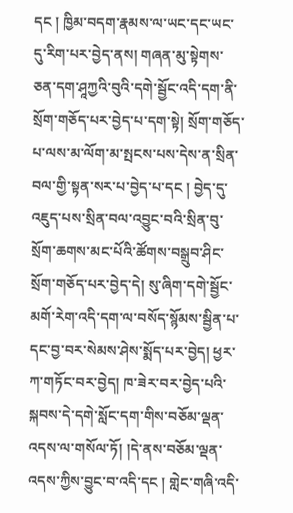དང ། ཁྱིམ་བདག་རྣམས་ལ་ཡང་དང་ཡང་དུ་རིག་པར་བྱེད་ནས། གཞན་མུ་སྟེགས་ཅན་དག་ཤཱཀྱའི་བུའི་དགེ་སྦྱོང་འདི་དག་ནི་སྲོག་གཅོད་པར་བྱེད་པ་དག་སྟེ། སྲོག་གཅོད་པ་ལས་མ་ལོག་མ་སྤངས་པས་དེས་ན་སྲིན་བལ་གྱི་སྟན་སར་པ་བྱེད་པ་དང ། བྱེད་དུ་འཇུད་པས་སྲིན་བལ་འབྱུང་བའི་སྲིན་བུ་སྲོག་ཆགས་མང་པོའི་ཚོགས་བསྒྲུབ་ཤིང་སྲོག་གཅོད་པར་བྱེད་དེ། སུ་ཞིག་དགེ་སྦྱོང་མགོ་རེག་འདི་དག་ལ་བསོད་སྙོམས་སྦྱིན་པ་དང་བྱ་བར་སེམས་ཤེས་སྨོད་པར་བྱེད། ཕྱར་ཀ་གཏོང་བར་བྱེད། ཁ་ཟེར་བར་བྱེད་པའི་སྐབས་དེ་དགེ་སློང་དག་གིས་བཅོམ་ལྡན་འདས་ལ་གསོལ་ཏོ། །དེ་ནས་བཅོམ་ལྡན་འདས་ཀྱིས་བྱུང་བ་འདི་དང ། གླེང་གཞི་འདི་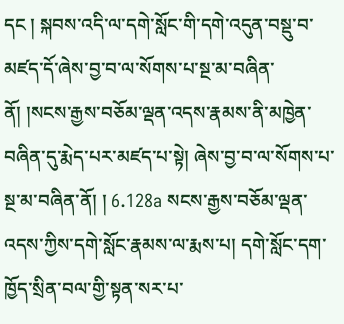དང ། སྐབས་འདི་ལ་དགེ་སློང་གི་དགེ་འདུན་བསྡུ་བ་མཛད་དོ་ཞེས་བྱ་བ་ལ་སོགས་པ་སྔ་མ་བཞིན་ནོ། །སངས་རྒྱས་བཅོམ་ལྡན་འདས་རྣམས་ནི་མཁྱེན་བཞིན་དུ་རྨེད་པར་མཛད་པ་སྟེ། ཞེས་བྱ་བ་ལ་སོགས་པ་སྔ་མ་བཞིན་ནོ། ། 6.128a སངས་རྒྱས་བཅོམ་ལྡན་འདས་ཀྱིས་དགེ་སློང་རྣམས་ལ་རྨས་པ། དགེ་སློང་དག་ཁྱོད་སྲིན་བལ་གྱི་སྟན་སར་པ་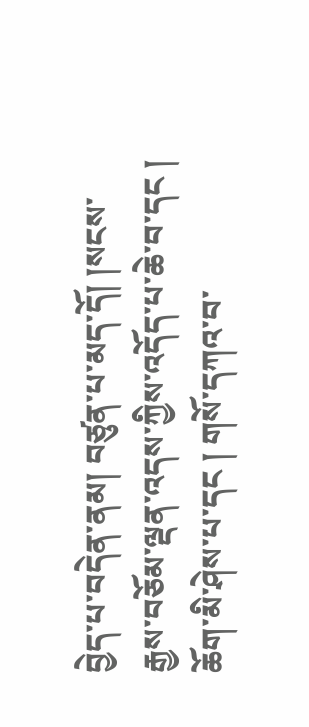བྱེད་པ་བདེན་ནམ། བཙུན་པ་མད་དོ། །སངས་རྒྱས་བཅོམ་ལྡན་འདས་ཀྱིས་འདོད་པ་ཆེ་བ་དང ། ཆོག་མི་ཤེས་པ་དང ། གསོ་དཀའ་བ་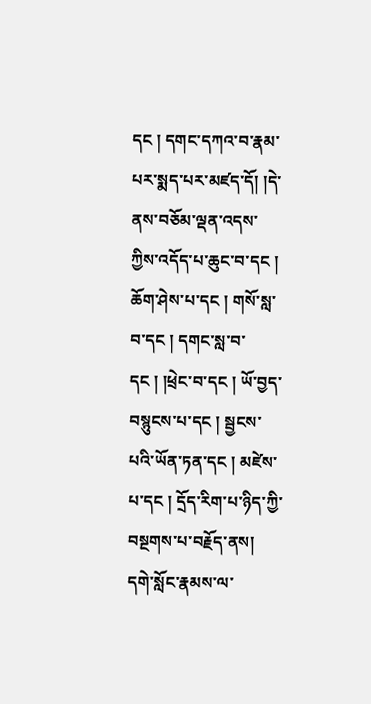དང ། དགང་དཀའ་བ་རྣམ་པར་སྨད་པར་མཛད་དོ། །དེ་ནས་བཅོམ་ལྡན་འདས་ཀྱིས་འདོད་པ་ཆུང་བ་དང ། ཆོག་ཤེས་པ་དང ། གསོ་སླ་བ་དང ། དགང་སླ་བ་དང ། །ཕྲེང་བ་དང ། ཡོ་བྱད་བསྙུངས་པ་དང ། སྦྱངས་པའི་ཡོན་ཏན་དང ། མཛེས་པ་དང ། དྲོད་རིག་པ་ཉིད་ཀྱི་བསྔགས་པ་བརྗོད་ནས། དགེ་སློང་རྣམས་ལ་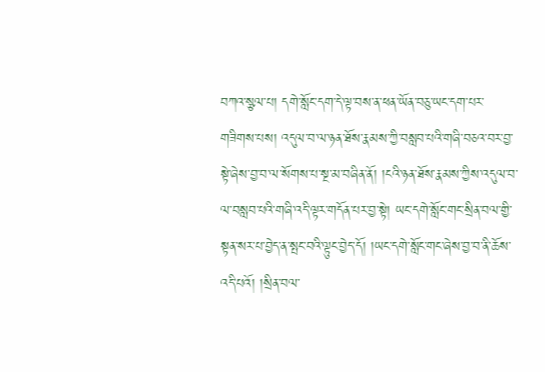བཀའ་སྩལ་པ། དགེ་སློང་དག་དེ་ལྟ་བས་ན་ཕན་ཡོན་བཅུ་ཡང་དག་པར་གཟིགས་པས། འདུལ་བ་ལ་ཉན་ཐོས་རྣམས་ཀྱི་བསླབ་པའི་གཞི་བཅའ་བར་བྱ་སྟེ་ཞེས་བྱ་བ་ལ་སོགས་པ་སྔ་མ་བཞིན་ནོ། །ངའི་ཉན་ཐོས་རྣམས་ཀྱིས་འདུལ་བ་ལ་བསླབ་པའི་གཞི་འདི་ལྟར་གདོན་པར་བྱ་སྟེ། ཡང་དགེ་སློང་གང་སྲིན་བལ་གྱི་སྟན་སར་པ་བྱེད་ན་སྤང་བའི་ལྟུང་བྱེད་དོ། །ཡང་དགེ་སློང་གང་ཞེས་བྱ་བ་ནི་ཆོས་འདི་པའོ། །སྲིན་བལ་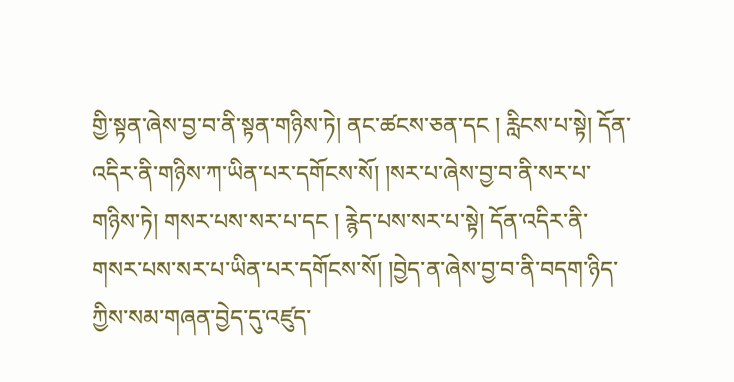གྱི་སྟན་ཞེས་བྱ་བ་ནི་སྟན་གཉིས་ཏེ། ནང་ཚངས་ཅན་དང ། རླིངས་པ་སྟེ། དོན་འདིར་ནི་གཉིས་ཀ་ཡིན་པར་དགོངས་སོ། །སར་པ་ཞེས་བྱ་བ་ནི་སར་པ་གཉིས་ཏེ། གསར་པས་སར་པ་དང ། རྙེད་པས་སར་པ་སྟེ། དོན་འདིར་ནི་གསར་པས་སར་པ་ཡིན་པར་དགོངས་སོ། །བྱེད་ན་ཞེས་བྱ་བ་ནི་བདག་ཉིད་ཀྱིས་སམ་གཞན་བྱེད་དུ་འཛུད་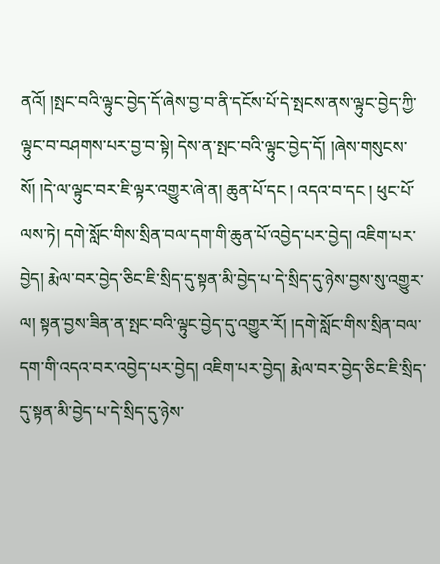ནའོ། །སྤང་བའི་ལྟུང་བྱེད་དོ་ཞེས་བྱ་བ་ནི་དངོས་པོ་དེ་སྤངས་ནས་ལྟུང་བྱེད་ཀྱི་ལྟུང་བ་བཤགས་པར་བྱ་བ་སྟེ། དེས་ན་སྤང་བའི་ལྟུང་བྱེད་དོ། །ཞེས་གསུངས་སོ། །དེ་ལ་ལྟུང་བར་ཇི་ལྟར་འགྱུར་ཞེ་ན། ཆུན་པོ་དང ། འདའ་བ་དང ། ཕུང་པོ་ལས་ཏེ། དགེ་སློང་གིས་སྲིན་བལ་དག་གི་ཆུན་པོ་འབྱེད་པར་བྱེད། འཇིག་པར་བྱེད། རྨེལ་བར་བྱེད་ཅིང་ཇི་སྲིད་དུ་སྟན་མི་བྱེད་པ་དེ་སྲིད་དུ་ཉེས་བྱས་སུ་འགྱུར་ལ། སྟན་བྱས་ཟིན་ན་སྤང་བའི་ལྟུང་བྱེད་དུ་འགྱུར་རོ། །དགེ་སློང་གིས་སྲིན་བལ་དག་གི་འདའ་བར་འབྱེད་པར་བྱེད། འཇིག་པར་བྱེད། རྨེལ་བར་བྱེད་ཅིང་ཇི་སྲིད་དུ་སྟན་མི་བྱེད་པ་དེ་སྲིད་དུ་ཉེས་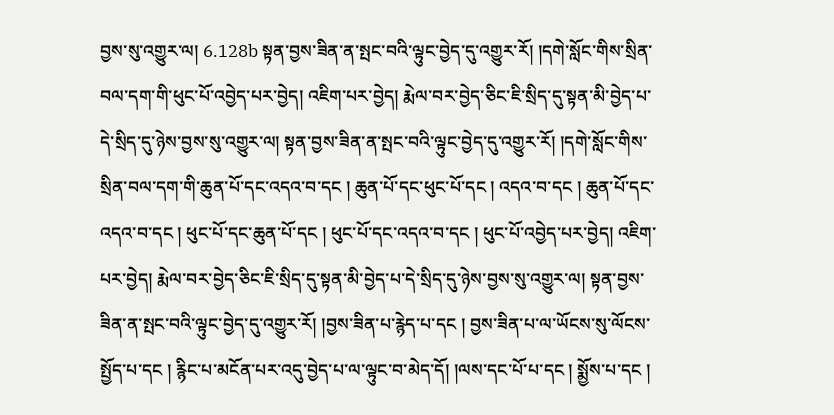བྱས་སུ་འགྱུར་ལ། 6.128b སྟན་བྱས་ཟིན་ན་སྤང་བའི་ལྟུང་བྱེད་དུ་འགྱུར་རོ། །དགེ་སློང་གིས་སྲིན་བལ་དག་གི་ཕུང་པོ་འབྱེད་པར་བྱེད། འཇིག་པར་བྱེད། རྨེལ་བར་བྱེད་ཅིང་ཇི་སྲིད་དུ་སྟན་མི་བྱེད་པ་དེ་སྲིད་དུ་ཉེས་བྱས་སུ་འགྱུར་ལ། སྟན་བྱས་ཟིན་ན་སྤང་བའི་ལྟུང་བྱེད་དུ་འགྱུར་རོ། །དགེ་སློང་གིས་སྲིན་བལ་དག་གི་ཆུན་པོ་དང་འདའ་བ་དང ། ཆུན་པོ་དང་ཕུང་པོ་དང ། འདའ་བ་དང ། ཆུན་པོ་དང་འདའ་བ་དང ། ཕུང་པོ་དང་ཆུན་པོ་དང ། ཕུང་པོ་དང་འདའ་བ་དང ། ཕུང་པོ་འབྱེད་པར་བྱེད། འཇིག་པར་བྱེད། རྨེལ་བར་བྱེད་ཅིང་ཇི་སྲིད་དུ་སྟན་མི་བྱེད་པ་དེ་སྲིད་དུ་ཉེས་བྱས་སུ་འགྱུར་ལ། སྟན་བྱས་ཟིན་ན་སྤང་བའི་ལྟུང་བྱེད་དུ་འགྱུར་རོ། །བྱས་ཟིན་པ་རྙེད་པ་དང ། བྱས་ཟིན་པ་ལ་ཡོངས་སུ་ལོངས་སྤྱོད་པ་དང ། རྙིང་པ་མངོན་པར་འདུ་བྱེད་པ་ལ་ལྟུང་བ་མེད་དོ། །ལས་དང་པོ་པ་དང ། སྨྱོས་པ་དང །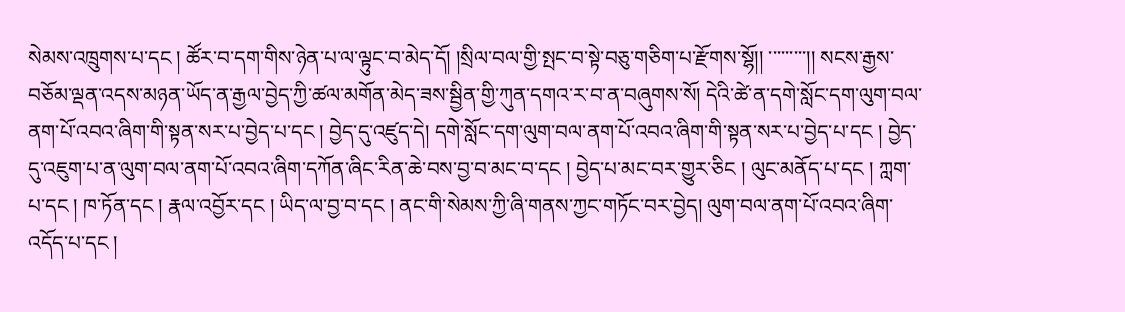སེམས་འཁྲུགས་པ་དང ། ཚོར་བ་དག་གིས་ཉེན་པ་ལ་ལྟུང་བ་མེད་དོ། །སྲིལ་བལ་གྱི་སྤང་བ་སྟེ་བཅུ་གཅིག་པ་རྫོགས་སྷོ།། ་་་་་་་་་།། སངས་རྒྱས་བཅོམ་ལྡན་འདས་མཉན་ཡོད་ན་རྒྱལ་བྱེད་ཀྱི་ཚལ་མགོན་མེད་ཟས་སྦྱིན་གྱི་ཀུན་དགའ་ར་བ་ན་བཞུགས་སོ། དེའི་ཚེ་ན་དགེ་སློང་དག་ལུག་བལ་ནག་པོ་འབའ་ཞིག་གི་སྟན་སར་པ་བྱེད་པ་དང ། བྱེད་དུ་འཛུད་དེ། དགེ་སློང་དག་ལུག་བལ་ནག་པོ་འབའ་ཞིག་གི་སྟན་སར་པ་བྱེད་པ་དང ། བྱེད་དུ་འཇུག་པ་ན་ལུག་བལ་ནག་པོ་འབའ་ཞིག་དཀོན་ཞིང་རིན་ཆེ་བས་བྱ་བ་མང་བ་དང ། བྱེད་པ་མང་བར་གྱུར་ཅིང ། ལུང་མནོད་པ་དང ། ཀླག་པ་དང ། ཁ་ཏོན་དང ། རྣལ་འབྱོར་དང ། ཡིད་ལ་བྱ་བ་དང ། ནང་གི་སེམས་ཀྱི་ཞི་གནས་ཀྱང་གཏོང་བར་བྱེད། ལུག་བལ་ནག་པོ་འབའ་ཞིག་འདོད་པ་དང །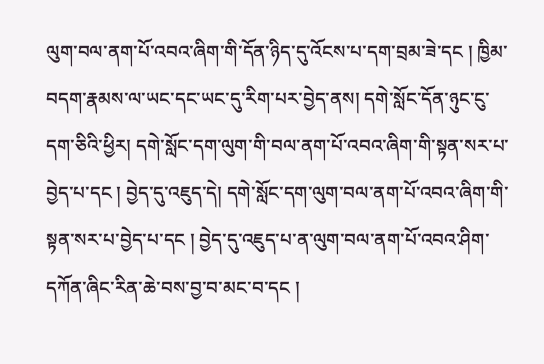ལུག་བལ་ནག་པོ་འབའ་ཞིག་གི་དོན་ཉིད་དུ་འོངས་པ་དག་བྲམ་ཟེ་དང ། ཁྱིམ་བདག་རྣམས་ལ་ཡང་དང་ཡང་དུ་རིག་པར་བྱེད་ནས། དགེ་སློང་དོན་ཉུང་ངུ་དག་ཅིའི་ཕྱིར། དགེ་སློང་དག་ལུག་གི་བལ་ནག་པོ་འབའ་ཞིག་གི་སྟན་སར་པ་བྱེད་པ་དང ། བྱེད་དུ་འཇུད་དེ། དགེ་སློང་དག་ལུག་བལ་ནག་པོ་འབའ་ཞིག་གི་སྟན་སར་པ་བྱེད་པ་དང ། བྱེད་དུ་འཇུད་པ་ན་ལུག་བལ་ནག་པོ་འབའ་ཤིག་དཀོན་ཞིང་རིན་ཆེ་བས་བྱ་བ་མང་བ་དང །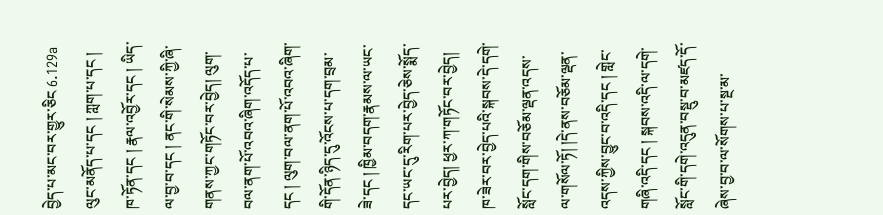བྱེད་པ་མང་བར་གྱུར་ཅིང 6.129a ལུང་མནོད་པ་དང ། ཀླག་པ་དང ། ཁ་ཏོན་དང ། རྣལ་འབྱོར་དང ། ཡིད་ལ་བྱ་བ་དང ། ནང་གི་སེམས་ཀྱི་ཞི་གནས་ཀྱང་གཏོང་བར་བྱེད། ལུག་བལ་ནག་པོ་འབའ་ཞིག་འདོད་པ་དང ། ལུག་བལ་ནག་པོ་འབའ་ཞིག་གི་དོན་ཉིད་དུ་འོངས་པ་དག་བྲམ་ཟེ་དང ། ཁྱིམ་བདག་རྣམས་ལ་ཡང་དང་ཡང་དུ་རིག་པར་བྱེད་ཅེས་སྨོད་པར་བྱེད། ཕྱར་ཀ་གཏོང་བར་བྱེད། ཁ་ཟེར་བར་བྱེད་པའི་སྐབས་དེ་དགེ་སློང་དག་གིས་བཅོམ་ལྡན་འདས་ལ་གསོལ་ཏོ། །དེ་ནས་བཅོམ་ལྡན་འདས་ཀྱིས་བྱུང་བ་འདི་དང ། གླེང་གཞི་འདི་དང ། སྐབས་འདི་ལ་དགེ་སློང་གི་དགེ་འདུན་བསྡུ་བ་མཛད་དོ་ཞེས་བྱ་བ་ལ་སོགས་པ་སྔ་མ་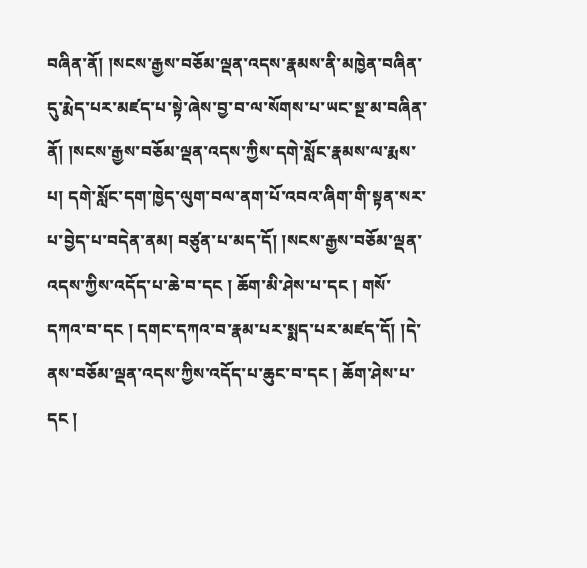བཞིན་ནོ། །སངས་རྒྱས་བཅོམ་ལྡན་འདས་རྣམས་ནི་མཁྱེན་བཞིན་དུ་རྨེད་པར་མཛད་པ་སྟེ་ཞེས་བྱ་བ་ལ་སོགས་པ་ཡང་སྔ་མ་བཞིན་ནོ། །སངས་རྒྱས་བཅོམ་ལྡན་འདས་ཀྱིས་དགེ་སློང་རྣམས་ལ་རྨས་པ། དགེ་སློང་དག་ཁྱེད་ལུག་བལ་ནག་པོ་འབའ་ཞིག་གི་སྟན་སར་པ་བྱེད་པ་བདེན་ནམ། བཙུན་པ་མད་དོ། །སངས་རྒྱས་བཅོམ་ལྡན་འདས་ཀྱིས་འདོད་པ་ཆེ་བ་དང ། ཆོག་མི་ཤེས་པ་དང ། གསོ་དཀའ་བ་དང ། དགང་དཀའ་བ་རྣམ་པར་སྨད་པར་མཛད་དོ། །དེ་ནས་བཅོམ་ལྡན་འདས་ཀྱིས་འདོད་པ་ཆུང་བ་དང ། ཆོག་ཤེས་པ་དང །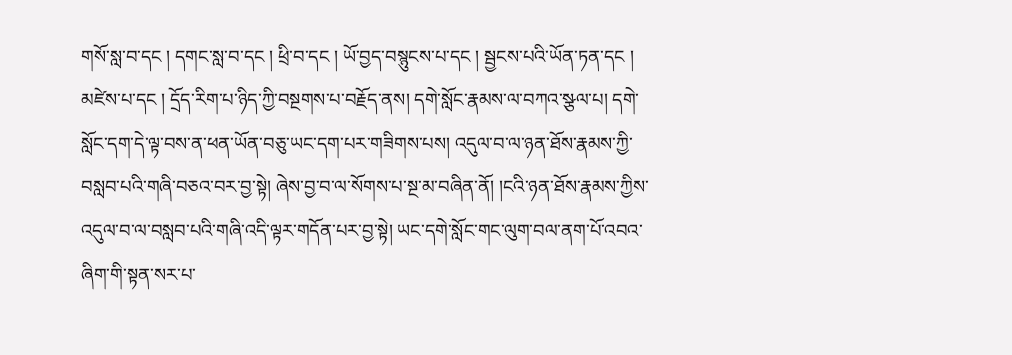གསོ་སླ་བ་དང ། དགང་སླ་བ་དང ། ཕྲི་བ་དང ། ཡོ་བྱད་བསྙུངས་པ་དང ། སྦྱངས་པའི་ཡོན་ཏན་དང ། མཛེས་པ་དང ། དྲོད་རིག་པ་ཉིད་ཀྱི་བསྔགས་པ་བརྗོད་ནས། དགེ་སློང་རྣམས་ལ་བཀའ་སྩལ་པ། དགེ་སློང་དག་དེ་ལྟ་བས་ན་ཕན་ཡོན་བཅུ་ཡང་དག་པར་གཟིགས་པས། འདུལ་བ་ལ་ཉན་ཐོས་རྣམས་ཀྱི་བསླབ་པའི་གཞི་བཅའ་བར་བྱ་སྟེ། ཞེས་བྱ་བ་ལ་སོགས་པ་སྔ་མ་བཞིན་ནོ། །ངའི་ཉན་ཐོས་རྣམས་ཀྱིས་འདུལ་བ་ལ་བསླབ་པའི་གཞི་འདི་ལྟར་གདོན་པར་བྱ་སྟེ། ཡང་དགེ་སློང་གང་ལུག་བལ་ནག་པོ་འབའ་ཞིག་གི་སྟན་སར་པ་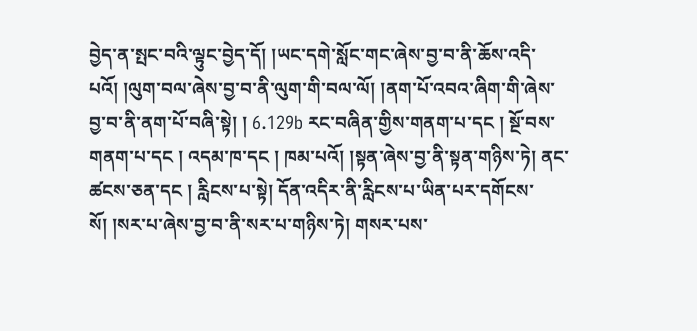བྱེད་ན་སྤང་བའི་ལྟུང་བྱེད་དོ། །ཡང་དགེ་སློང་གང་ཞེས་བྱ་བ་ནི་ཆོས་འདི་པའོ། །ལུག་བལ་ཞེས་བྱ་བ་ནི་ལུག་གི་བལ་ལོ། །ནག་པོ་འབའ་ཞིག་གི་ཞེས་བྱ་བ་ནི་ནག་པོ་བཞི་སྟེ། ། 6.129b རང་བཞིན་གྱིས་གནག་པ་དང ། སྔོ་བས་གནག་པ་དང ། འདམ་ཁ་དང ། ཁམ་པའོ། །སྟན་ཞེས་བྱ་ནི་སྟན་གཉིས་ཏེ། ནང་ཚངས་ཅན་དང ། རླིངས་པ་སྟེ། དོན་འདིར་ནི་རླིངས་པ་ཡིན་པར་དགོངས་སོ། །སར་པ་ཞེས་བྱ་བ་ནི་སར་པ་གཉིས་ཏེ། གསར་པས་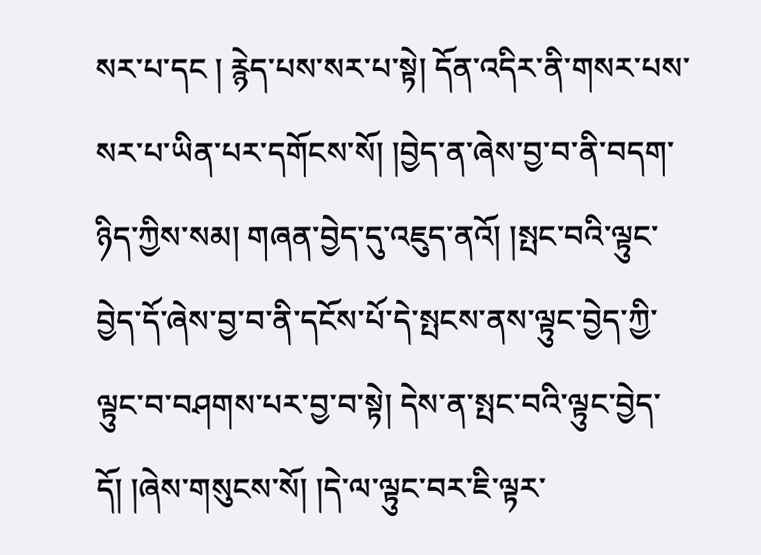སར་པ་དང ། རྙེད་པས་སར་པ་སྟེ། དོན་འདིར་ནི་གསར་པས་སར་པ་ཡིན་པར་དགོངས་སོ། །བྱེད་ན་ཞེས་བྱ་བ་ནི་བདག་ཉིད་ཀྱིས་སམ། གཞན་བྱེད་དུ་འཇུད་ནའོ། །སྤང་བའི་ལྟུང་བྱེད་དོ་ཞེས་བྱ་བ་ནི་དངོས་པོ་དེ་སྤངས་ནས་ལྟུང་བྱེད་ཀྱི་ལྟུང་བ་བཤགས་པར་བྱ་བ་སྟེ། དེས་ན་སྤང་བའི་ལྟུང་བྱེད་དོ། །ཞེས་གསུངས་སོ། །དེ་ལ་ལྟུང་བར་ཇི་ལྟར་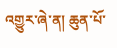འགྱུར་ཞེ་ན། ཆུན་པོ་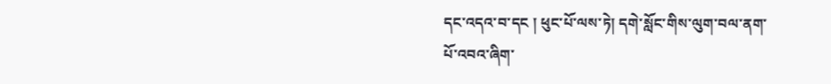དང་འདའ་བ་དང ། ཕུང་པོ་ལས་ཏེ། དགེ་སློང་གིས་ལུག་བལ་ནག་པོ་འབའ་ཞིག་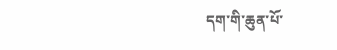དག་གི་ཆུན་པོ་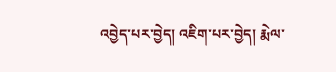འབྱེད་པར་བྱེད། འཇིག་པར་བྱེད། རྨེལ་